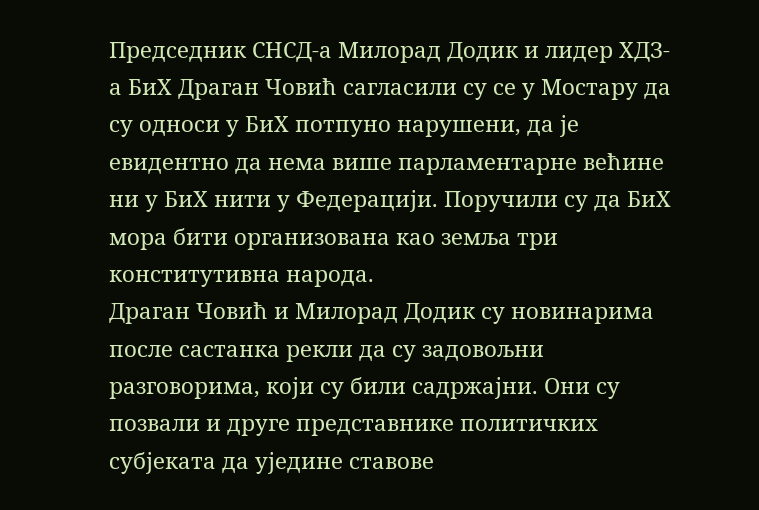Председник СНСД-а Милорад Додик и лидер ХДЗ-а БиХ Драган Човић сагласили су се у Мостару да су односи у БиХ потпуно нарушени, да је евидентно да нема више парламентарне већине ни у БиХ нити у Федерацији. Поручили су да БиХ мора бити организована као земља три конститутивна народа.
Драган Човић и Милорад Додик су новинарима после састанка рекли да су задовољни разговорима, који су били садржајни. Они су позвали и друге представнике политичких субјеката да уједине ставове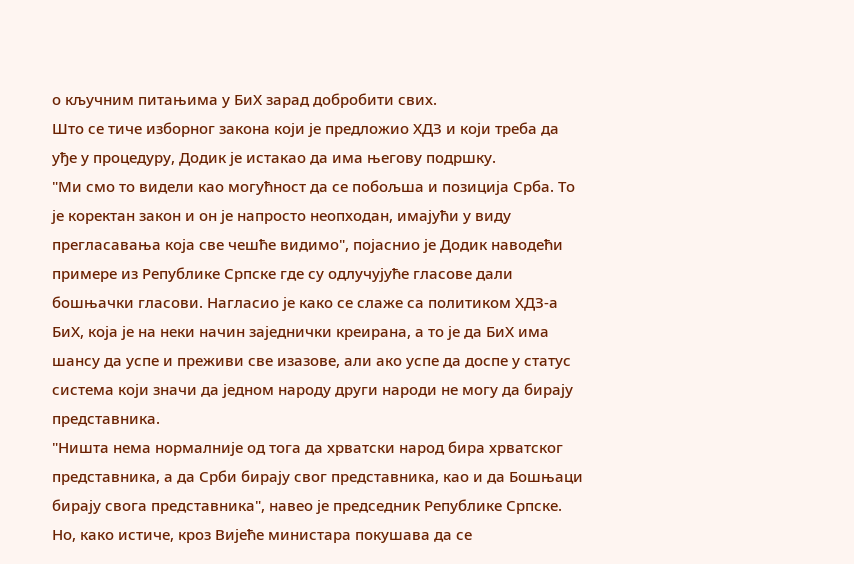о кључним питањима у БиХ зарад добробити свих.
Што се тиче изборног закона који је предложио ХДЗ и који треба да уђе у процедуру, Додик је истакао да има његову подршку.
"Ми смо то видели као могућност да се побољша и позиција Срба. То је коректан закон и он је напросто неопходан, имајући у виду прегласавања која све чешће видимо", појаснио је Додик наводећи примере из Републике Српске где су одлучујуће гласове дали бошњачки гласови. Нагласио је како се слаже са политиком ХДЗ-а БиХ, која је на неки начин заједнички креирана, а то је да БиХ има шансу да успе и преживи све изазове, али ако успе да доспе у статус система који значи да једном народу други народи не могу да бирају представника.
"Ништа нема нормалније од тога да хрватски народ бира хрватског представника, а да Срби бирају свог представника, као и да Бошњаци бирају свога представника", навео је председник Републике Српске.
Но, како истиче, кроз Вијеће министара покушава да се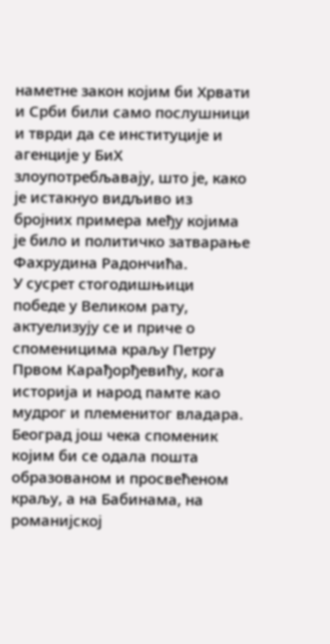наметне закон којим би Хрвати и Срби били само послушници и тврди да се институције и агенције у БиХ злоупотребљавају, што је, како је истакнуо видљиво из бројних примера међу којима је било и политичко затварање Фахрудина Радончића.
У сусрет стогодишњици победе у Великом рату, актуелизују се и приче о споменицима краљу Петру Првом Карађорђевићу, кога историја и народ памте као мудрог и племенитог владара. Београд још чека споменик којим би се одала пошта образованом и просвећеном краљу, а на Бабинама, на романијској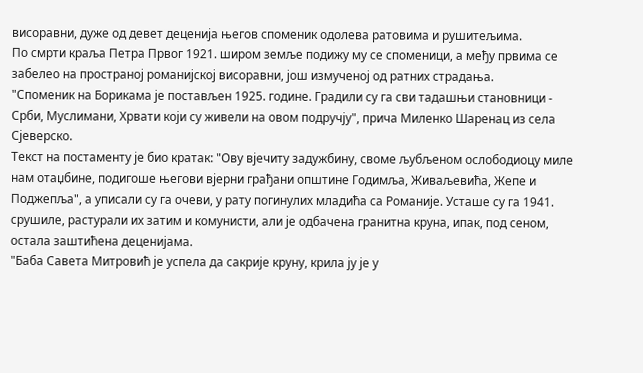висоравни, дуже од девет деценија његов споменик одолева ратовима и рушитељима.
По смрти краља Петра Првог 1921. широм земље подижу му се споменици, а међу првима се забелео на пространој романијској висоравни, још измученој од ратних страдања.
"Споменик на Борикама је постављен 1925. године. Градили су га сви тадашњи становници - Срби, Муслимани, Хрвати који су живели на овом подручју", прича Миленко Шаренац из села Сјеверско.
Текст на постаменту је био кратак: "Ову вјечиту задужбину, своме љубљеном ослободиоцу миле нам отаџбине, подигоше његови вјерни грађани општине Годимља, Живаљевића, Жепе и Поджепља", а уписали су га очеви, у рату погинулих младића са Романије. Усташе су га 1941. срушиле, растурали их затим и комунисти, али је одбачена гранитна круна, ипак, под сеном, остала заштићена деценијама.
"Баба Савета Митровић је успела да сакрије круну, крила ју је у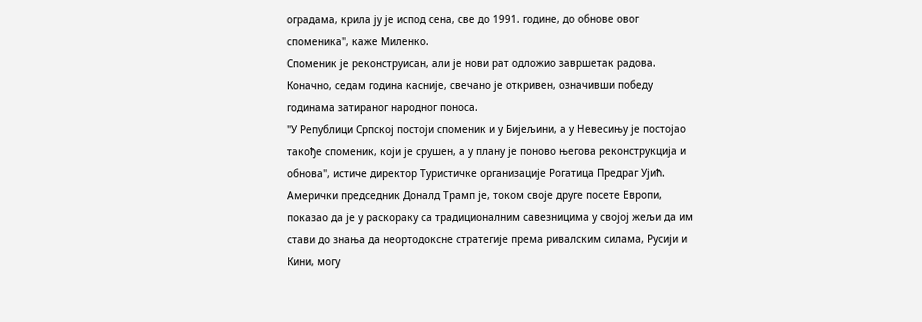оградама, крила ју је испод сена, све до 1991. године, до обнове овог споменика", каже Миленко.
Споменик је реконструисан, али је нови рат одложио завршетак радова. Коначно, седам година касније, свечано је откривен, означивши победу годинама затираног народног поноса.
"У Републици Српској постоји споменик и у Бијељини, а у Невесињу је постојао такође споменик, који је срушен, а у плану је поново његова реконструкција и обнова", истиче директор Туристичке организације Рогатица Предраг Ујић.
Амерички председник Доналд Трамп је, током своје друге посете Европи, показао да је у раскораку са традиционалним савезницима у својој жељи да им стави до знања да неортодоксне стратегије према ривалским силама, Русији и Кини, могу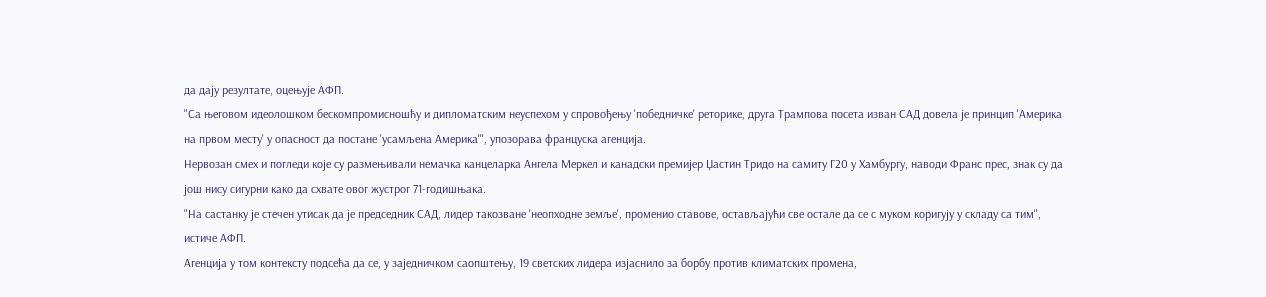да дају резултате, оцењује АФП.
"Са његовом идеолошком бескомпромисношћу и дипломатским неуспехом у спровођењу 'победничке' реторике, друга Трампова посета изван САД довела је принцип 'Америка на првом месту' у опасност да постане 'усамљена Америка'", упозорава француска агенција.
Нервозан смех и погледи које су размењивали немачка канцеларка Ангела Меркел и канадски премијер Џастин Тридо на самиту Г20 у Хамбургу, наводи Франс прес, знак су да још нису сигурни како да схвате овог жустрог 71-годишњака.
"На састанку је стечен утисак да је председник САД, лидер такозване 'неопходне земље', променио ставове, остављајући све остале да се с муком коригују у складу са тим", истиче АФП.
Агенција у том контексту подсећа да се, у заједничком саопштењу, 19 светских лидера изјаснило за борбу против климатских промена,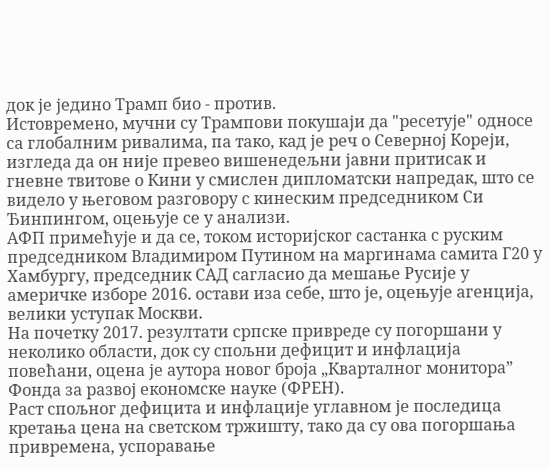док је једино Трамп био - против.
Истовремено, мучни су Трампови покушаји да "ресетује" односе са глобалним ривалима, па тако, кад је реч о Северној Кореји, изгледа да он није превео вишенедељни јавни притисак и гневне твитове о Кини у смислен дипломатски напредак, што се видело у његовом разговору с кинеским председником Си Ђинпингом, оцењује се у анализи.
АФП примећује и да се, током историјског састанка с руским председником Владимиром Путином на маргинама самита Г20 у Хамбургу, председник САД сагласио да мешање Русије у америчке изборе 2016. остави иза себе, што је, оцењује агенција, велики уступак Москви.
На почетку 2017. резултати српске привреде су погоршани у неколико области, док су спољни дефицит и инфлација повећани, оцена је аутора новог броја „Кварталног монитора” Фонда за развој економске науке (ФРЕН).
Раст спољног дефицита и инфлације углавном је последица кретања цена на светском тржишту, тако да су ова погоршања привремена, успоравање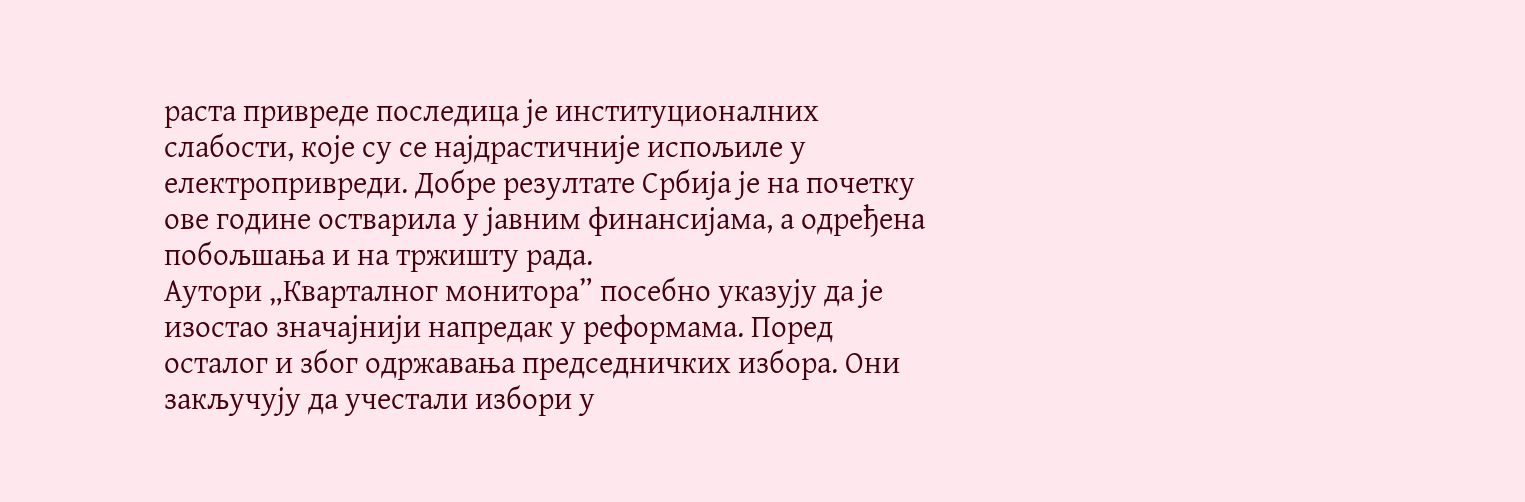раста привреде последица је институционалних слабости, које су се најдрастичније испољиле у електропривреди. Добре резултате Србија је на почетку ове године остварила у јавним финансијама, а одређена побољшања и на тржишту рада.
Аутори „Кварталног монитора” посебно указују да је изостао значајнији напредак у реформама. Поред осталог и због одржавања председничких избора. Они закључују да учестали избори у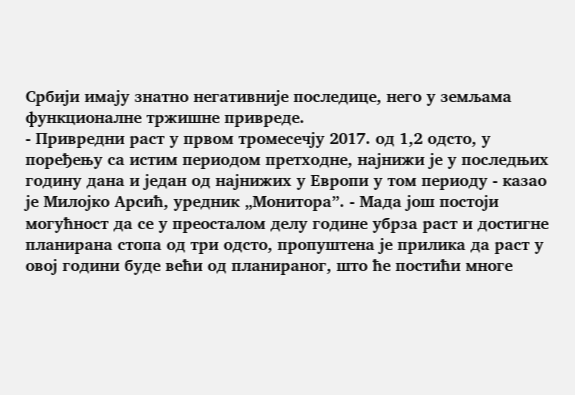Србији имају знатно негативније последице, него у земљама функционалне тржишне привреде.
- Привредни раст у првом тромесечју 2017. од 1,2 одсто, у поређењу са истим периодом претходне, најнижи је у последњих годину дана и један од најнижих у Европи у том периоду - казао је Милојко Арсић, уредник „Монитора”. - Мада још постоји могућност да се у преосталом делу године убрза раст и достигне планирана стопа од три одсто, пропуштена је прилика да раст у овој години буде већи од планираног, што ће постићи многе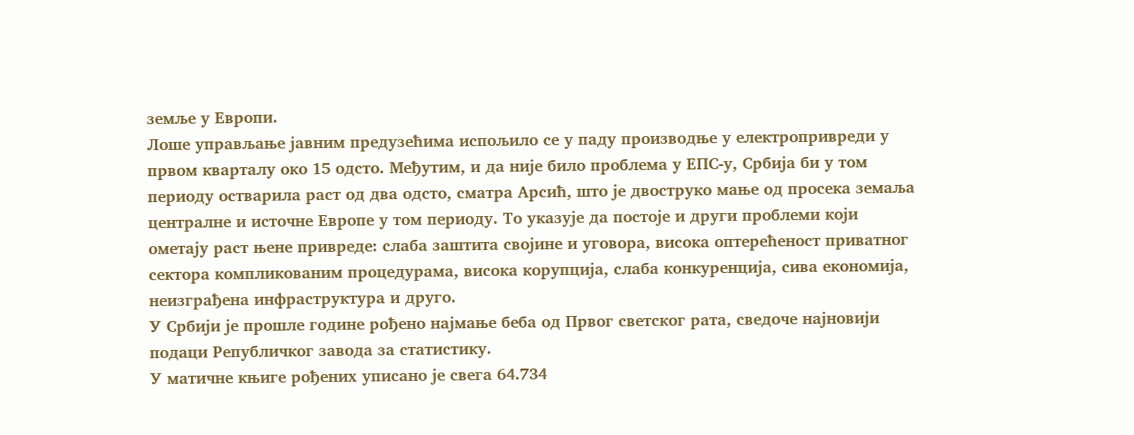земље у Европи.
Лоше управљање јавним предузећима испољило се у паду производње у електропривреди у првом кварталу око 15 одсто. Међутим, и да није било проблема у ЕПС-у, Србија би у том периоду остварила раст од два одсто, сматра Арсић, што је двоструко мање од просека земаља централне и источне Европе у том периоду. То указује да постоје и други проблеми који ометају раст њене привреде: слаба заштита својине и уговора, висока оптерећеност приватног сектора компликованим процедурама, висока корупција, слаба конкуренција, сива економија, неизграђена инфраструктура и друго.
У Србији је прошле године рођено најмање беба од Првог светског рата, сведоче најновији подаци Републичког завода за статистику.
У матичне књиге рођених уписано је свега 64.734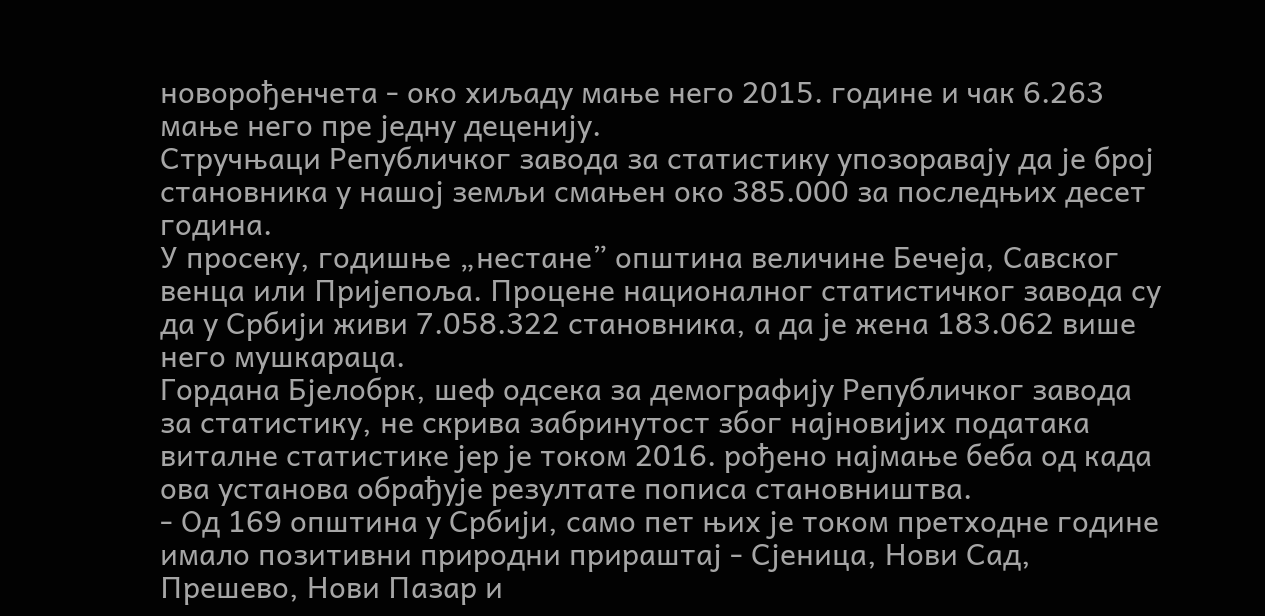новорођенчета - око хиљаду мање него 2015. године и чак 6.263 мање него пре једну деценију.
Стручњаци Републичког завода за статистику упозоравају да је број становника у нашој земљи смањен око 385.000 за последњих десет година.
У просеку, годишње „нестане” општина величине Бечеја, Савског венца или Пријепоља. Процене националног статистичког завода су да у Србији живи 7.058.322 становника, а да је жена 183.062 више него мушкараца.
Гордана Бјелобрк, шеф одсека за демографију Републичког завода за статистику, не скрива забринутост због најновијих података виталне статистике јер је током 2016. рођено најмање беба од када ова установа обрађује резултате пописа становништва.
- Од 169 општина у Србији, само пет њих је током претходне године имало позитивни природни прираштај - Сјеница, Нови Сад, Прешево, Нови Пазар и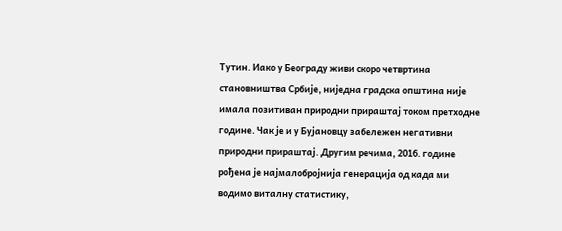Тутин. Иако у Београду живи скоро четвртина становништва Србије, ниједна градска општина није имала позитиван природни прираштај током претходне године. Чак је и у Бујановцу забележен негативни природни прираштај. Другим речима, 2016. године рођена је најмалобројнија генерација од када ми водимо виталну статистику,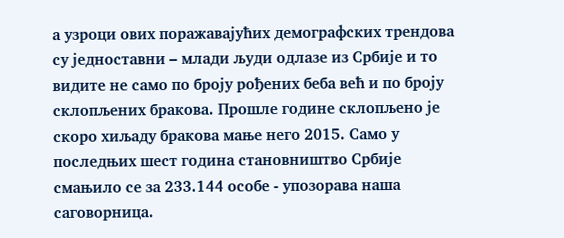а узроци ових поражавајућих демографских трендова су једноставни – млади људи одлазе из Србије и то видите не само по броју рођених беба већ и по броју склопљених бракова. Прошле године склопљено је скоро хиљаду бракова мање него 2015. Само у последњих шест година становништво Србије смањило се за 233.144 особе - упозорава наша саговорница.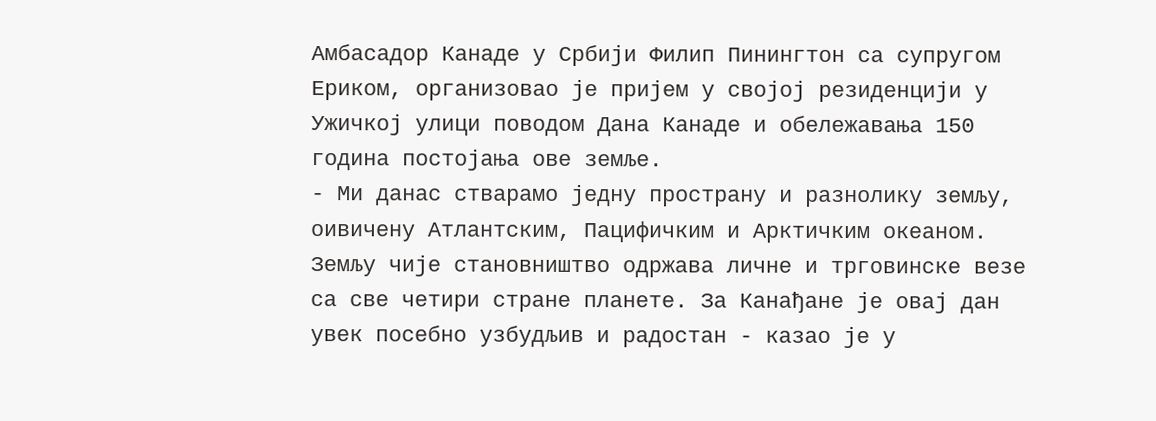Aмбасадор Канаде у Србији Филип Пинингтон са супругом Ериком, организовао је пријем у својој резиденцији у Ужичкој улици поводом Дана Канаде и обележавања 150 година постојања ове земље.
- Ми данас стварамо једну пространу и разнолику земљу, оивичену Атлантским, Пацифичким и Арктичким океаном. Земљу чије становништво одржава личне и трговинске везе са све четири стране планете. За Канађане је овај дан увек посебно узбудљив и радостан - казао је у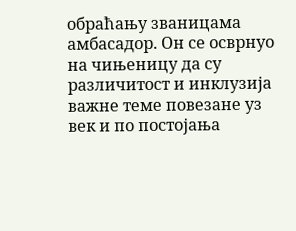обраћању званицама амбасадор. Он се осврнуо на чињеницу да су различитост и инклузија важне теме повезане уз век и по постојања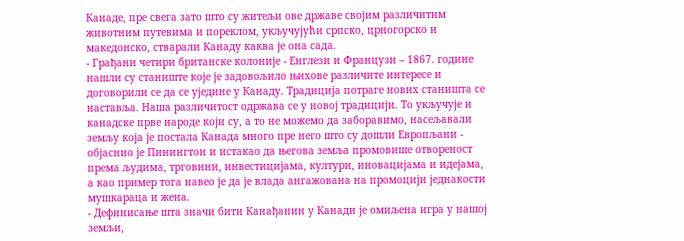Канаде, пре свега зато што су житељи ове државе својим различитим животним путевима и пореклом, укључујући српско, црногорско и македонско, стварали Канаду каква је она сада.
- Грађани четири британске колоније - Енглези и Французи – 1867. године нашли су станиште које је задовољило њихове различите интересе и договорили се да се уједине у Канаду. Традиција потраге нових станишта се наставља. Наша различитост одржава се у новој традицији. То укључује и канадске прве народе који су, а то не можемо да заборавимо, насељавали земљу која је постала Канада много пре него што су дошли Европљани - објаснио је Пинингтон и истакао да његова земља промовише отвореност према људима, трговини, инвестицијама, култури, иновацијама и идејама, а као пример тога навео је да је влада ангажована на промоцији једнакости мушкараца и жена.
- Дефинисање шта значи бити Канађанин у Канади је омиљена игра у нашој земљи,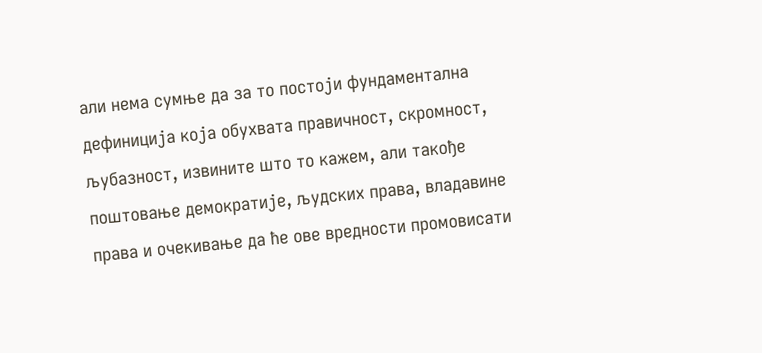али нема сумње да за то постоји фундаментална дефиниција која обухвата правичност, скромност, љубазност, извините што то кажем, али такође поштовање демократије, људских права, владавине права и очекивање да ће ове вредности промовисати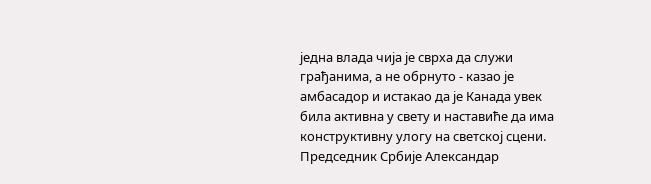једна влада чија је сврха да служи грађанима, а не обрнуто - казао је амбасадор и истакао да је Канада увек била активна у свету и наставиће да има конструктивну улогу на светској сцени.
Председник Србије Александар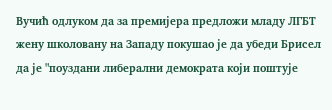Вучић одлуком да за премијера предложи младу ЛГБТ жену школовану на Западу покушао је да убеди Брисел да је "поуздани либерални демократа који поштује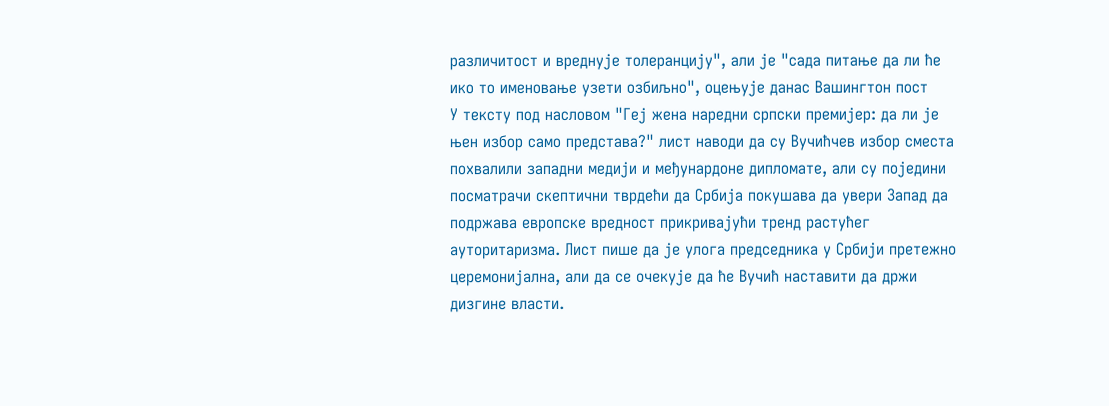различитост и вреднује толеранцију", али је "сада питање да ли ће ико то именовање узети озбиљно", оцењује данас Вашингтон пост
У тексту под насловом "Геј жена наредни српски премијер: да ли је њен избор само представа?" лист наводи да су Вучићчев избор сместа похвалили западни медији и међунардоне дипломате, али су поједини посматрачи скептични тврдећи да Србија покушава да увери Запад да подржава европске вредност прикривајући тренд растућег ауторитаризма. Лист пише да је улога председника у Србији претежно церемонијална, али да се очекује да ће Вучић наставити да држи дизгине власти.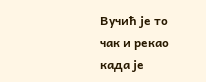Вучић је то чак и рекао када је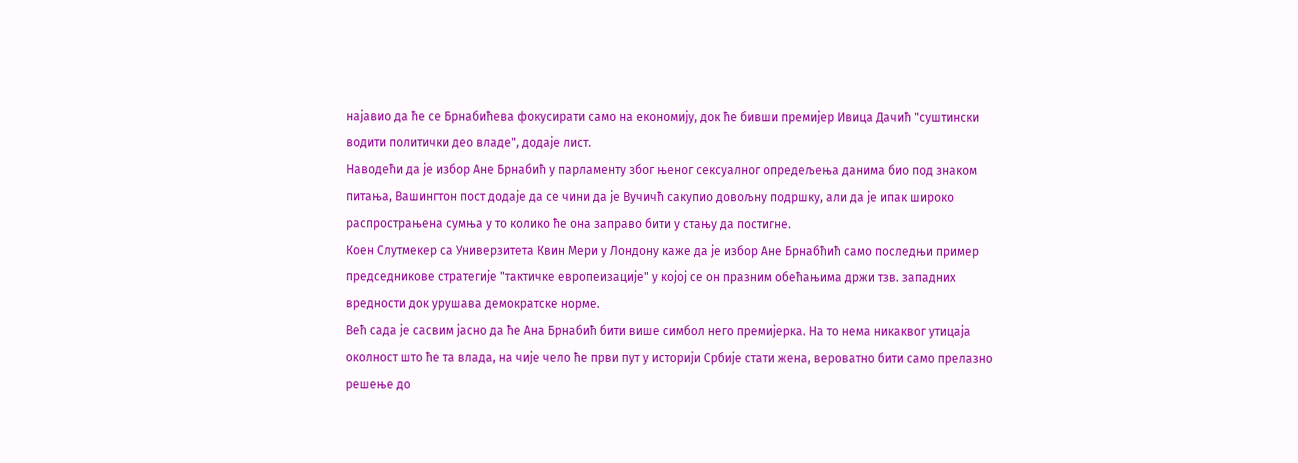најавио да ће се Брнабићева фокусирати само на економију, док ће бивши премијер Ивица Дачић "суштински водити политички део владе", додаје лист.
Наводећи да је избор Ане Брнабић у парламенту због њеног сексуалног опредељења данима био под знаком питања, Вашингтон пост додаје да се чини да је Вучичћ сакупио довољну подршку, али да је ипак широко распрострањена сумња у то колико ће она заправо бити у стању да постигне.
Коен Слутмекер са Универзитета Квин Мери у Лондону каже да је избор Ане Брнабћић само последњи пример председникове стратегије "тактичке европеизације" у којој се он празним обећањима држи тзв. западних вредности док урушава демократске норме.
Већ сада је сасвим јасно да ће Ана Брнабић бити више симбол него премијерка. На то нема никаквог утицаја околност што ће та влада, на чије чело ће први пут у историји Србије стати жена, вероватно бити само прелазно решење до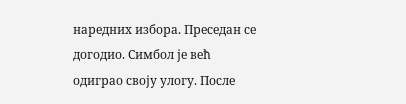наредних избора. Преседан се догодио. Симбол је већ одиграо своју улогу. После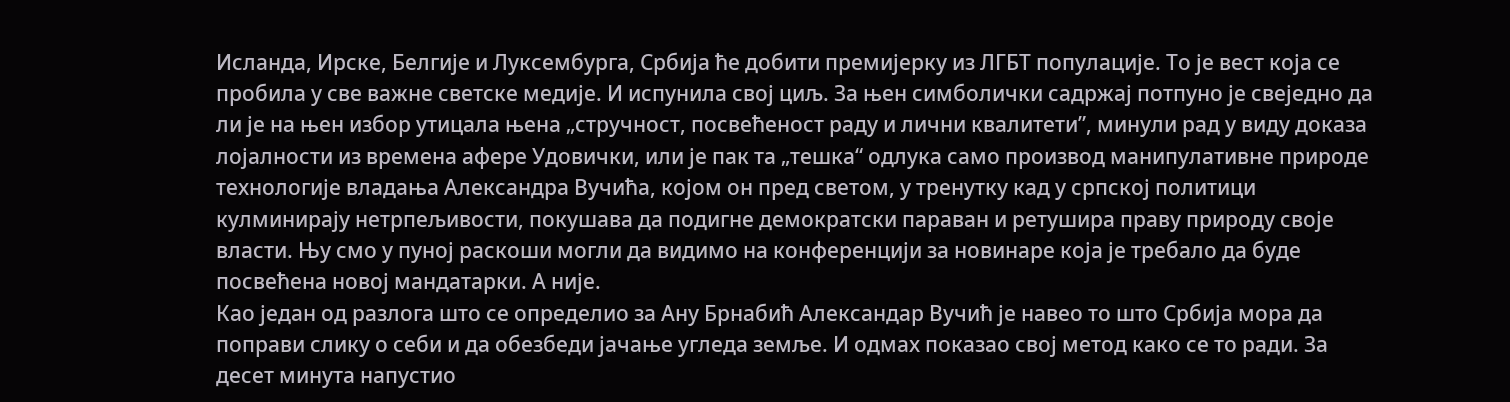Исланда, Ирске, Белгије и Луксембурга, Србија ће добити премијерку из ЛГБТ популације. То је вест која се пробила у све важне светске медије. И испунила свој циљ. За њен симболички садржај потпуно је свеједно да ли је на њен избор утицала њена „стручност, посвећеност раду и лични квалитети”, минули рад у виду доказа лојалности из времена афере Удовички, или је пак та „тешка“ одлука само производ манипулативне природе технологије владања Александра Вучића, којом он пред светом, у тренутку кад у српској политици кулминирају нетрпељивости, покушава да подигне демократски параван и ретушира праву природу своје власти. Њу смо у пуној раскоши могли да видимо на конференцији за новинаре која је требало да буде посвећена новој мандатарки. А није.
Као један од разлога што се определио за Ану Брнабић Александар Вучић је навео то што Србија мора да поправи слику о себи и да обезбеди јачање угледа земље. И одмах показао свој метод како се то ради. За десет минута напустио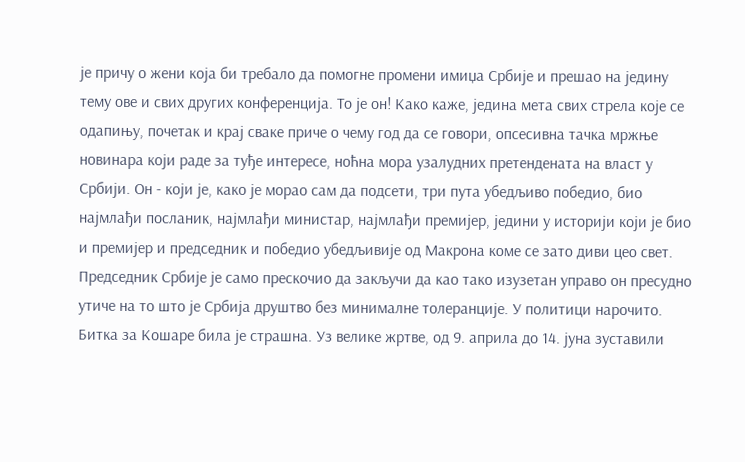је причу о жени која би требало да помогне промени имиџа Србије и прешао на једину тему ове и свих других конференција. То је он! Како каже, једина мета свих стрела које се одапињу, почетак и крај сваке приче о чему год да се говори, опсесивна тачка мржње новинара који раде за туђе интересе, ноћна мора узалудних претендената на власт у Србији. Он - који је, како је морао сам да подсети, три пута убедљиво победио, био најмлађи посланик, најмлађи министар, најмлађи премијер, једини у историји који је био и премијер и председник и победио убедљивије од Макрона коме се зато диви цео свет. Председник Србије је само прескочио да закључи да као тако изузетан управо он пресудно утиче на то што је Србија друштво без минималне толеранције. У политици нарочито.
Битка за Кошаре била је страшна. Уз велике жртве, од 9. априла до 14. јуна зуставили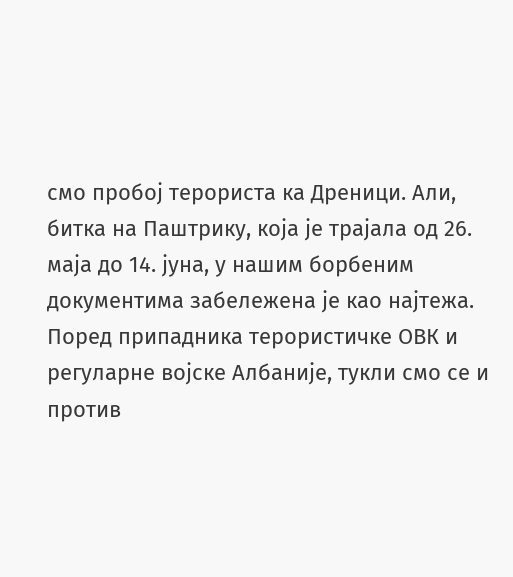смо пробој терориста ка Дреници. Али, битка на Паштрику, која је трајала од 26. маја до 14. јуна, у нашим борбеним документима забележена је као најтежа. Поред припадника терористичке ОВК и регуларне војске Албаније, тукли смо се и против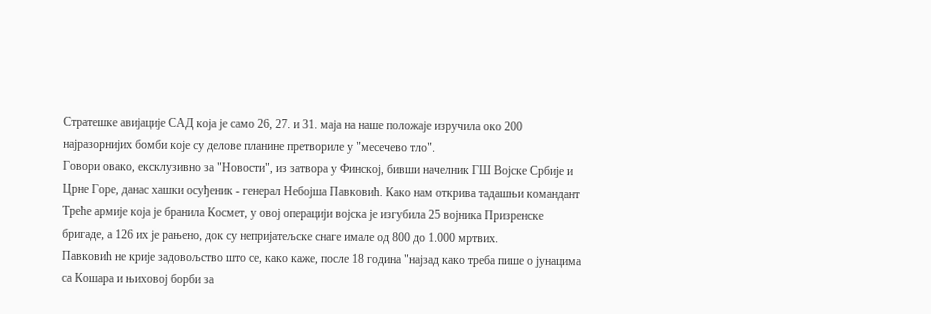Стратешке авијације САД која је само 26, 27. и 31. маја на наше положаје изручила око 200 најразорнијих бомби које су делове планине претвориле у "месечево тло".
Говори овако, ексклузивно за "Новости", из затвора у Финској, бивши начелник ГШ Војске Србије и Црне Горе, данас хашки осуђеник - генерал Небојша Павковић. Како нам открива тадашњи командант Треће армије која је бранила Космет, у овој операцији војска је изгубила 25 војника Призренске бригаде, а 126 их је рањено, док су непријатељске снаге имале од 800 до 1.000 мртвих.
Павковић не крије задовољство што се, како каже, после 18 година "најзад како треба пише о јунацима са Кошара и њиховој борби за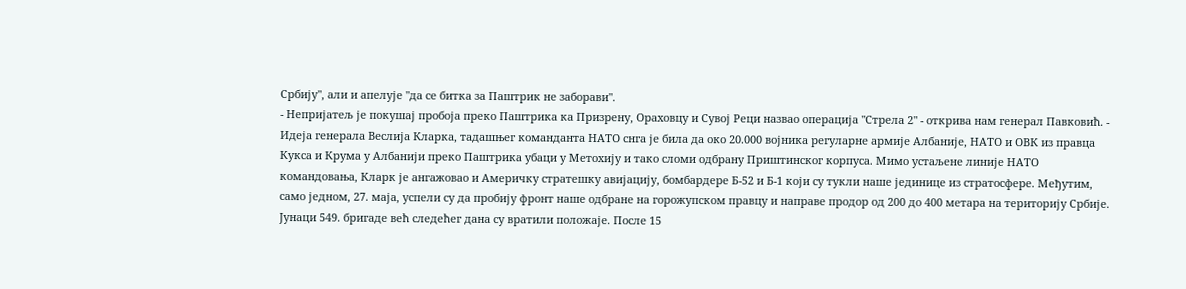Србију", али и апелује "да се битка за Паштрик не заборави".
- Непријатељ је покушај пробоја преко Паштрика ка Призрену, Ораховцу и Сувој Реци назвао операција "Стрела 2" - открива нам генерал Павковић. - Идеја генерала Веслија Кларка, тадашњег команданта НАТО снга је била да око 20.000 војника регуларне армије Албаније, НАТО и ОВК из правца Кукса и Крума у Албанији преко Паштрика убаци у Метохију и тако сломи одбрану Приштинског корпуса. Мимо устаљене линије НАТО командовања, Кларк је ангажовао и Америчку стратешку авијацију, бомбардере Б-52 и Б-1 који су тукли наше јединице из стратосфере. Међутим, само једном, 27. маја, успели су да пробију фронт наше одбране на горожупском правцу и направе продор од 200 до 400 метара на територију Србије. Јунаци 549. бригаде већ следећег дана су вратили положаје. После 15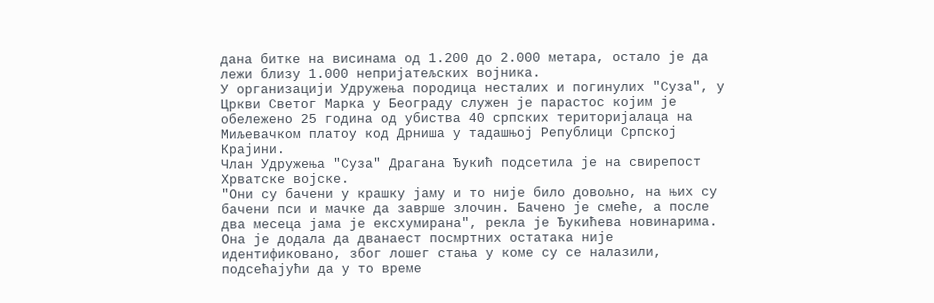дана битке на висинама од 1.200 до 2.000 метара, остало је да лежи близу 1.000 непријатељских војника.
У организацији Удружења породица несталих и погинулих "Суза", у Цркви Светог Марка у Београду служен је парастос којим је обележено 25 година од убиства 40 српских територијалаца на Миљевачком платоу код Дрниша у тадашњој Републици Српској Крајини.
Члан Удружења "Суза" Драгана Ђукић подсетила је на свирепост Хрватске војске.
"Они су бачени у крашку јаму и то није било довољно, на њих су бачени пси и мачке да заврше злочин. Бачено је смеће, а после два месеца јама је ексхумирана", рекла је Ђукићева новинарима. Она је додала да дванаест посмртних остатака није идентификовано, због лошег стања у коме су се налазили, подсећајући да у то време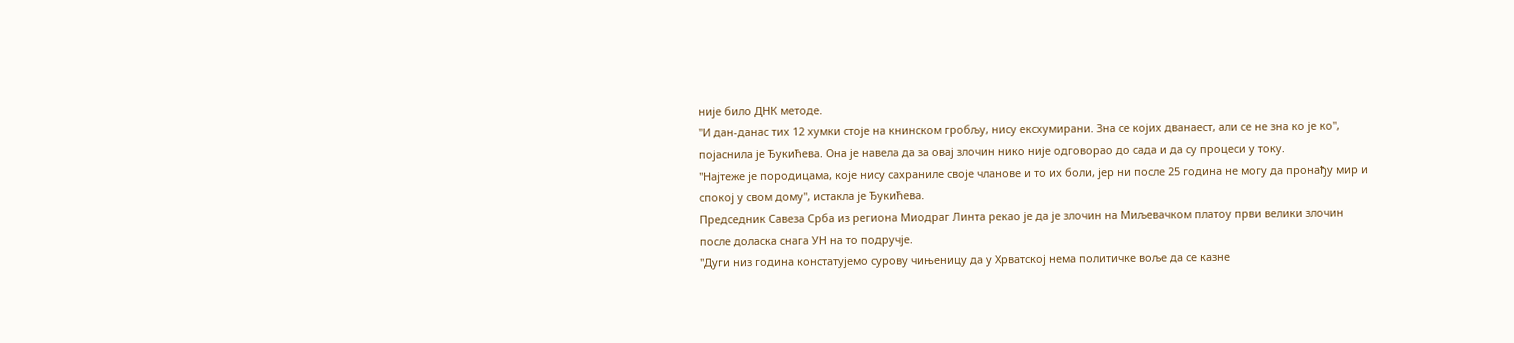није било ДНК методе.
"И дан-данас тих 12 хумки стоје на книнском гробљу, нису ексхумирани. Зна се којих дванаест, али се не зна ко је ко", појаснила је Ђукићева. Она је навела да за овај злочин нико није одговорао до сада и да су процеси у току.
"Најтеже је породицама, које нису сахраниле своје чланове и то их боли, јер ни после 25 година не могу да пронађу мир и спокој у свом дому", истакла је Ђукићева.
Председник Савеза Срба из региона Миодраг Линта рекао је да је злочин на Миљевачком платоу први велики злочин после доласка снага УН на то подручје.
"Дуги низ година констатујемо сурову чињеницу да у Хрватској нема политичке воље да се казне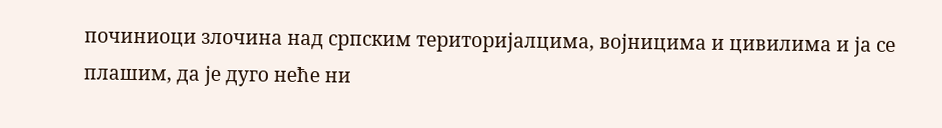починиоци злочина над српским територијалцима, војницима и цивилима и ја се плашим, да је дуго неће ни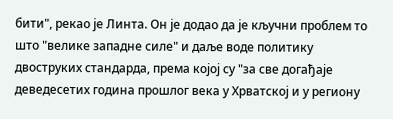бити", рекао је Линта. Он је додао да је кључни проблем то што "велике западне силе" и даље воде политику двоструких стандарда, према којој су "за све догађаје деведесетих година прошлог века у Хрватској и у региону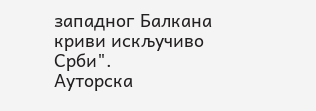западног Балкана криви искључиво Срби".
Ауторска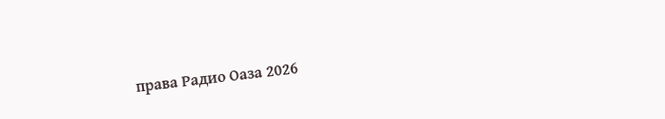права Радио Оаза 2026